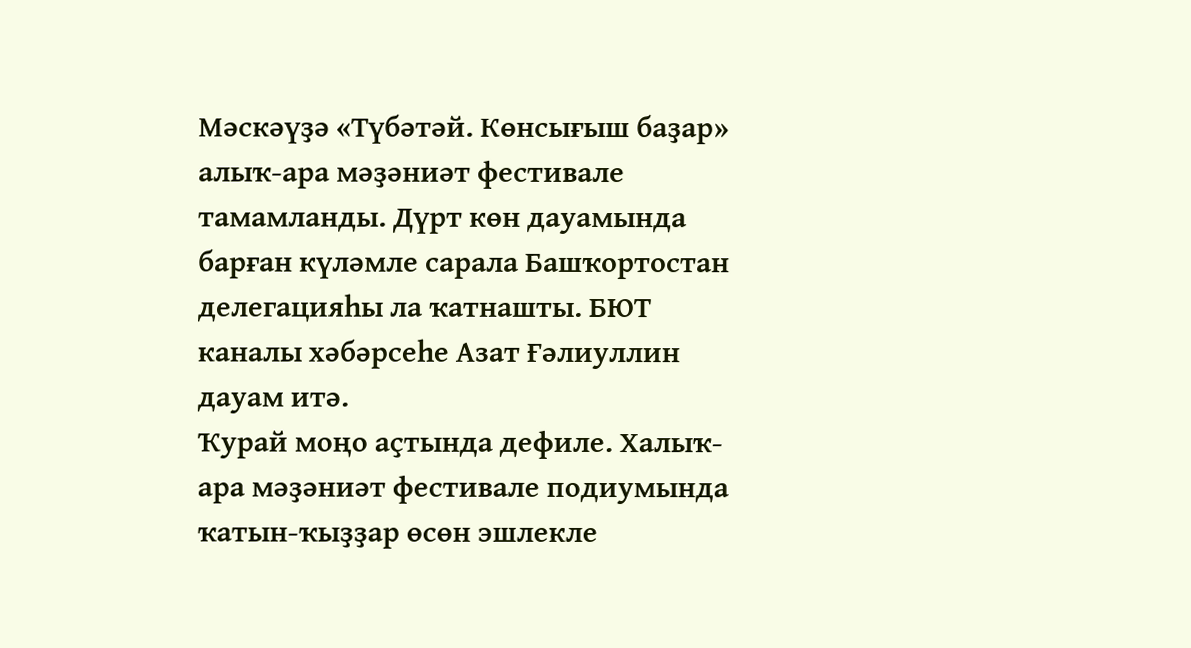Мәскәүҙә «Түбәтәй. Көнсығыш баҙар» алыҡ-ара мәҙәниәт фестивале тамамланды. Дүрт көн дауамында барған күләмле сарала Башҡортостан делегацияһы ла ҡатнашты. БЮТ каналы хәбәрсеһе Азат Ғәлиуллин дауам итә.
Ҡурай моңо аҫтында дефиле. Халыҡ-ара мәҙәниәт фестивале подиумында ҡатын-ҡыҙҙар өсөн эшлекле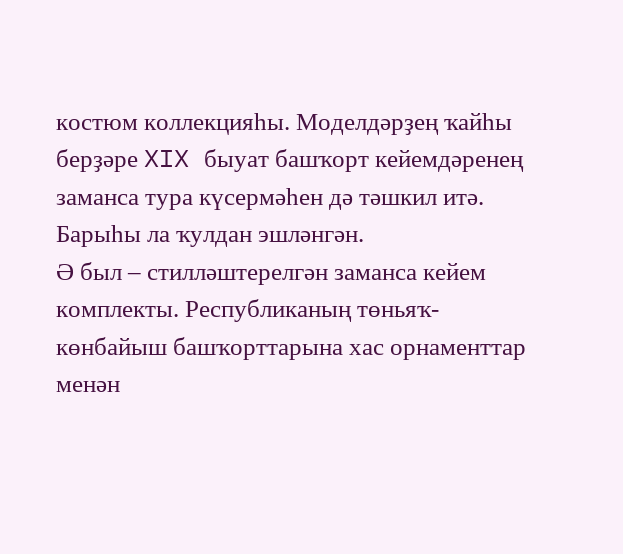костюм коллекцияһы. Моделдәрҙең ҡайһы берҙәре XIX быуат башҡорт кейемдәренең заманса тура күсермәһен дә тәшкил итә. Барыһы ла ҡулдан эшләнгән.
Ә был – стилләштерелгән заманса кейем комплекты. Республиканың төньяҡ-көнбайыш башҡорттарына хас орнаменттар менән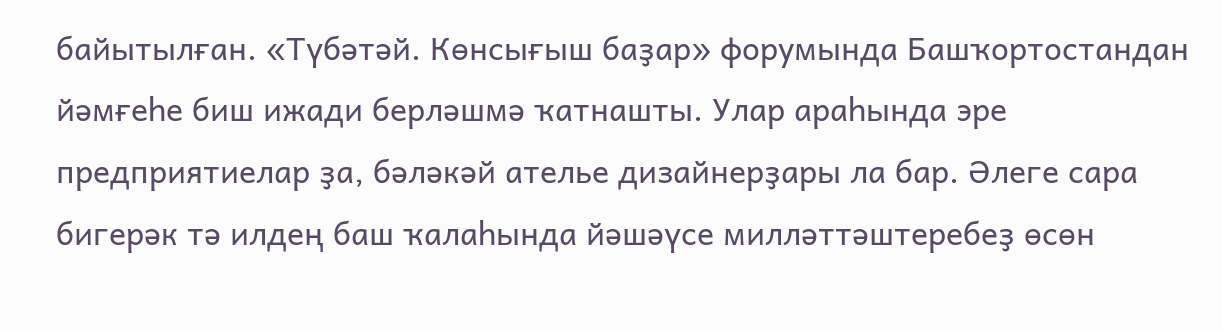байытылған. «Түбәтәй. Көнсығыш баҙар» форумында Башҡортостандан йәмғеһе биш ижади берләшмә ҡатнашты. Улар араһында эре предприятиелар ҙа, бәләкәй ателье дизайнерҙары ла бар. Әлеге сара бигерәк тә илдең баш ҡалаһында йәшәүсе милләттәштеребеҙ өсөн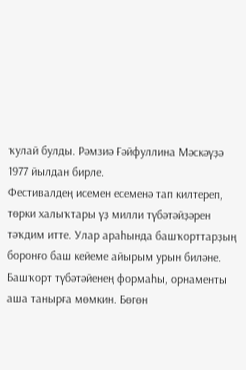ҡулай булды. Рәмзиә Ғәйфуллина Мәскәүҙә 1977 йылдан бирле.
Фестивалдең исемен есеменә тап килтереп, төрки халыҡтары үҙ милли түбәтәйҙәрен тәҡдим итте. Улар араһында башҡорттарҙың боронғо баш кейеме айырым урын биләне.
Башҡорт түбәтәйенең формаһы, орнаменты аша танырға мөмкин. Бөгөн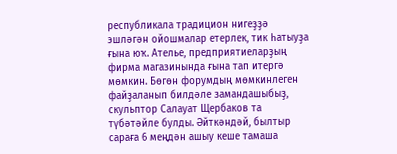республикала традицион нигеҙҙә эшләгән ойошмалар етерлек, тик һатыуҙа ғына юҡ. Ателье, предприятиеларҙың фирма магазинында ғына тап итергә мөмкин. Бөгөн форумдың мөмкинлеген файҙаланып билдәле замандашыбыҙ, скульптор Салауат Щербаков та түбәтәйле булды. Әйткәндәй, былтыр сараға 6 меңдән ашыу кеше тамаша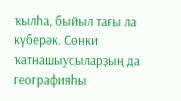ҡылһа, быйыл тағы ла күберәк. Сөнки ҡатнашыусыларҙың да географияһы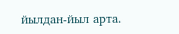йылдан-йыл арта.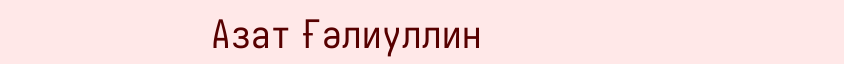Азат Ғәлиуллин